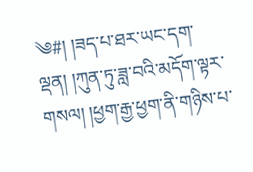༄#། །ཟད་པ་ཐར་ཡང་དག་ལྡན། །ཀུན་ཏུ་ཟླ་བའི་མདོག་ལྟར་གསལ། །ཕྱག་རྒྱ་ཕྱག་ནི་གཉིས་པ་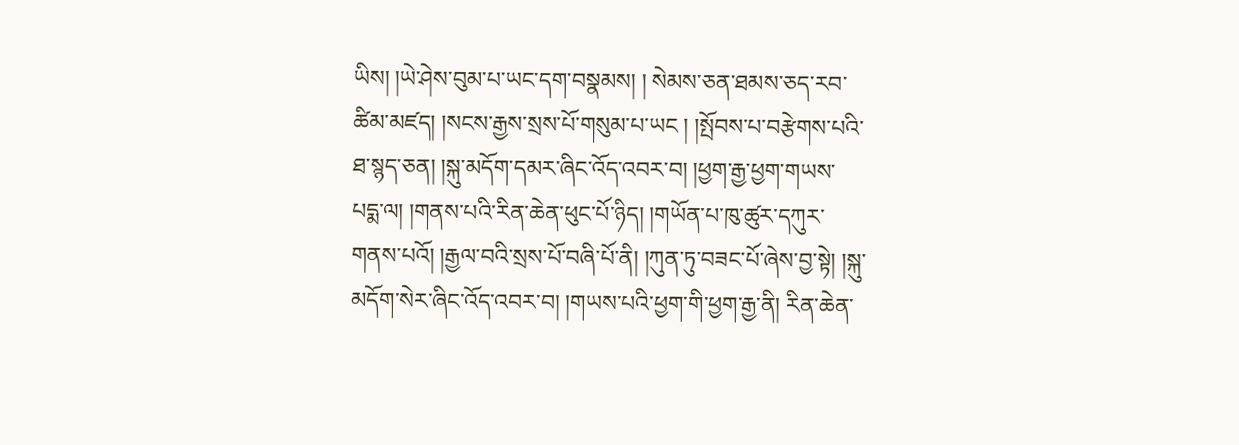ཡིས། །ཡེ་ཤེས་བུམ་པ་ཡང་དག་བསྣམས། ། སེམས་ཅན་ཐམས་ཅད་རབ་ཚིམ་མཛད། །སངས་རྒྱས་སྲས་པོ་གསུམ་པ་ཡང ། །སྤོབས་པ་བརྩེགས་པའི་ཐ་སྙད་ཅན། །སྐུ་མདོག་དམར་ཞིང་འོད་འབར་བ། །ཕྱག་རྒྱ་ཕྱག་གཡས་པདྨ་ལ། །གནས་པའི་རིན་ཆེན་ཕུང་པོ་ཉིད། །གཡོན་པ་ཁུ་ཚུར་དཀུར་གནས་པའོ། །རྒྱལ་བའི་སྲས་པོ་བཞི་པོ་ནི། །ཀུན་ཏུ་བཟང་པོ་ཞེས་བྱ་སྟེ། །སྐུ་མདོག་སེར་ཞིང་འོད་འབར་བ། །གཡས་པའི་ཕྱག་གི་ཕྱག་རྒྱ་ནི། རིན་ཆེན་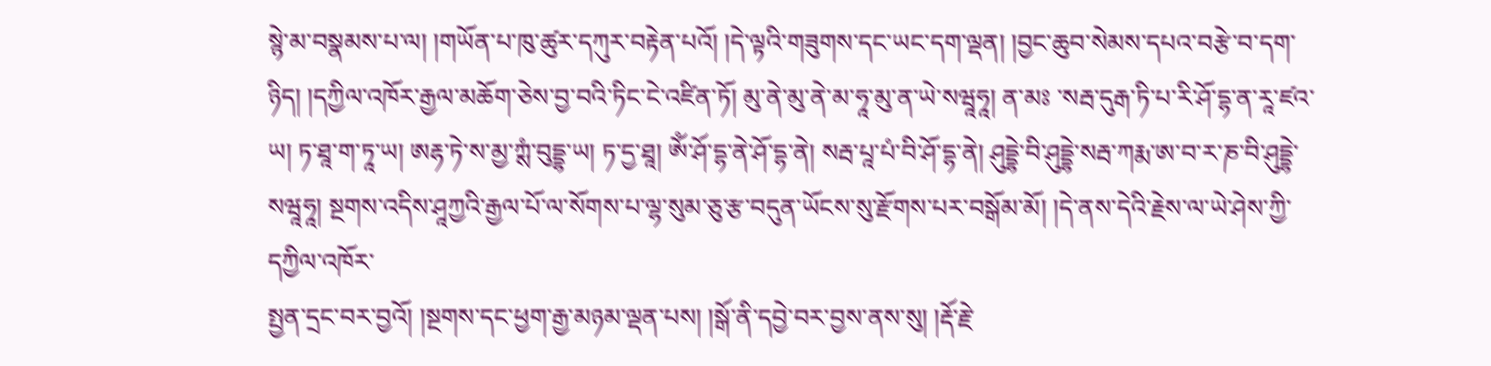སྙེ་མ་བསྣམས་པ་ལ། །གཡོན་པ་ཁུ་ཚུར་དཀུར་བརྟེན་པའོ། །དེ་ལྟའི་གཟུགས་དང་ཡང་དག་ལྡན། །བྱང་ཆུབ་སེམས་དཔའ་བརྩེ་བ་དག་ཉིད། །དཀྱིལ་འཁོར་རྒྱལ་མཆོག་ཅེས་བྱ་བའི་ཏིང་ངེ་འཛིན་ཏོ། མུ་ནེ་མུ་ནེ་མ་ཧཱ་མུ་ན་ཡེ་སཝཱཧཱ། ན་མཿ ་སརྦ་དུརྒ་ཏི་པ་རི་ཤོ་དྷ་ན་རཱ་ཛའ་ཡ། ཏ་ཐཱ་ག་ཏཱ་ཡ། ཨརྷ་ཏེ་ས་མྱ་ཀྶཾ་བུདྡྷ་ཡ། ཏ་དྱ་ཐཱ། ཨོཾ་ཤོ་དྷ་ནེ་ཤོ་དྷ་ནེ། སརྦ་པཱ་པཾ་བི་ཤོ་དྷ་ནེ། ཤུདྡྷེ་བི་ཤུདྡྷེ་སརྦ་ཀརྨ་ཨ་བ་ར་ཎ་བི་ཤུདྡྷེ་སཝཱཧཱ། སྔགས་འདིས་ཤཱཀྱའི་རྒྱལ་པོ་ལ་སོགས་པ་ལྷ་སུམ་ཅུ་རྩ་བདུན་ཡོངས་སུ་རྫོགས་པར་བསྒོམ་མོ། །དེ་ནས་དེའི་རྗེས་ལ་ཡེ་ཤེས་ཀྱི་དཀྱིལ་འཁོར་
སྤྱན་དྲང་བར་བྱའོ། །སྔགས་དང་ཕྱག་རྒྱ་མཉམ་ལྡན་པས། །སྒོ་ནི་དབྱེ་བར་བྱས་ནས་སུ། །རྡོ་རྗེ་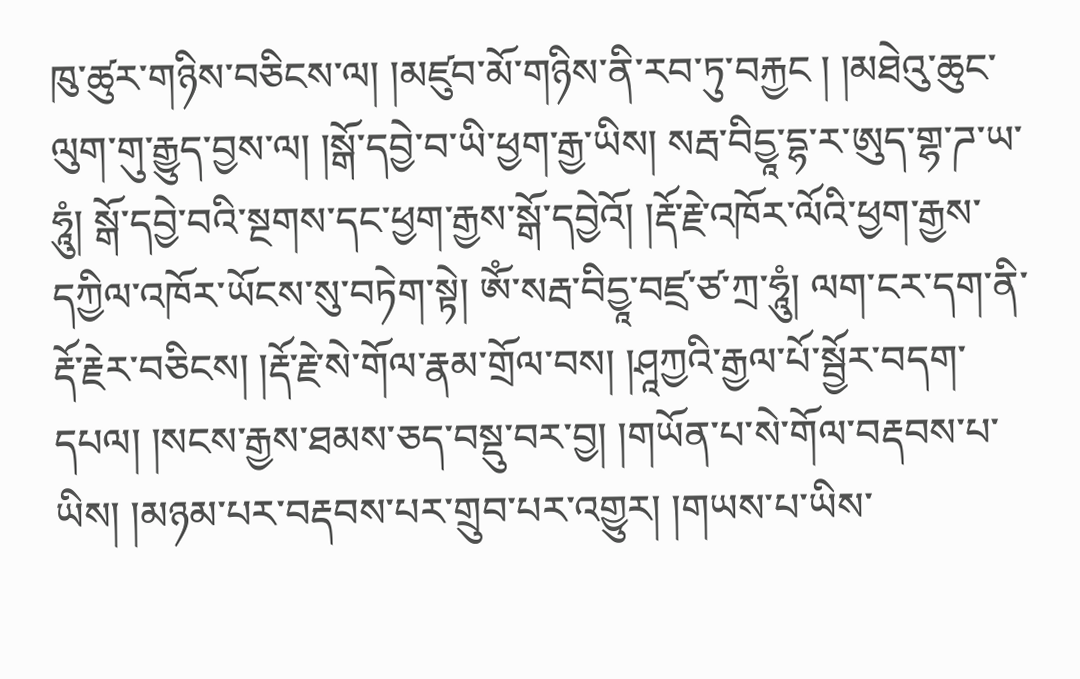ཁུ་ཚུར་གཉིས་བཅིངས་ལ། །མཛུབ་མོ་གཉིས་ནི་རབ་ཏུ་བརྐྱང ། །མཐེའུ་ཆུང་ལུག་གུ་རྒྱུད་བྱས་ལ། །སྒོ་དབྱེ་བ་ཡི་ཕྱག་རྒྱ་ཡིས། སརྦ་བིདྱཱ་དྷ་ར་ཨུད་གྷ་ཌ་ཡ་ཧཱུཾ། སྒོ་དབྱེ་བའི་སྔགས་དང་ཕྱག་རྒྱས་སྒོ་དབྱེའོ། །རྡོ་རྗེ་འཁོར་ལོའི་ཕྱག་རྒྱས་དཀྱིལ་འཁོར་ཡོངས་སུ་བཏེག་སྟེ། ཨོཾ་སརྦ་བིདྱཱ་བཛྲ་ཙ་ཀྲ་ཧཱུཾ། ལག་ངར་དག་ནི་རྡོ་རྗེར་བཅིངས། །རྡོ་རྗེ་སེ་གོལ་རྣམ་གྲོལ་བས། །ཤཱཀྱའི་རྒྱལ་པོ་སྦྱོར་བདག་དཔལ། །སངས་རྒྱས་ཐམས་ཅད་བསྡུ་བར་བྱ། །གཡོན་པ་སེ་གོལ་བརྡབས་པ་ཡིས། །མཉམ་པར་བརྡབས་པར་གྲུབ་པར་འགྱུར། །གཡས་པ་ཡིས་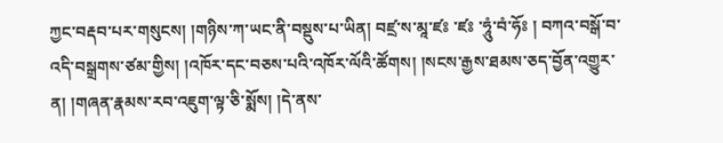ཀྱང་བརྡབ་པར་གསུངས། །གཉིས་ཀ་ཡང་ནི་བསྡུས་པ་ཡིན། བཛྲ་ས་མཱ་ཛཿ ་ཛཿ ་ཧཱུཾ་བཾ་ཧོཿ ། བཀའ་བསྒོ་བ་འདི་བསྒྲགས་ཙམ་གྱིས། །འཁོར་དང་བཅས་པའི་འཁོར་ལོའི་ཚོགས། །སངས་རྒྱས་ཐམས་ཅད་བྱོན་འགྱུར་ན། །གཞན་རྣམས་རབ་འཇུག་ལྟ་ཅི་སྨོས། །དེ་ནས་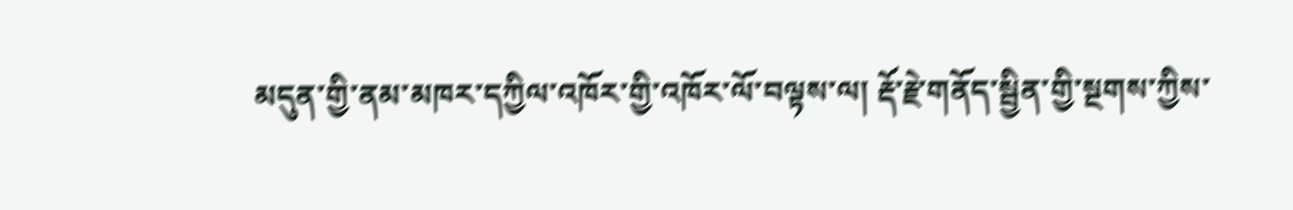མདུན་གྱི་ནམ་མཁར་དཀྱིལ་འཁོར་གྱི་འཁོར་ལོ་བལྟས་ལ། རྡོ་རྗེ་གནོད་སྦྱིན་གྱི་སྔགས་ཀྱིས་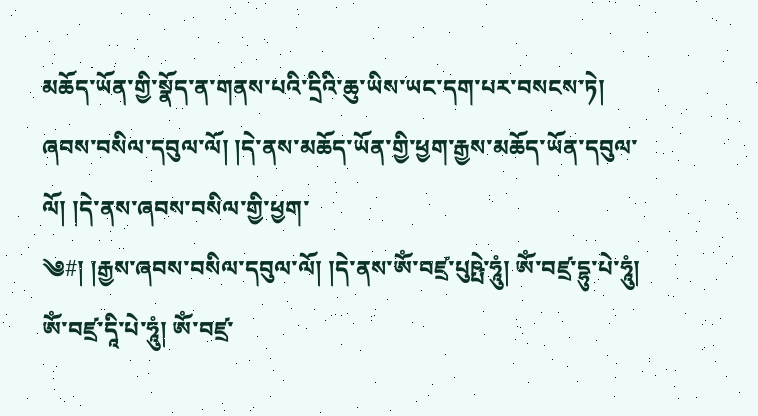མཆོད་ཡོན་གྱི་སྣོད་ན་གནས་པའི་དྲིའི་ཆུ་ཡིས་ཡང་དག་པར་བསངས་ཏེ། ཞབས་བསིལ་དབུལ་ལོ། །དེ་ནས་མཆོད་ཡོན་གྱི་ཕྱག་རྒྱས་མཆོད་ཡོན་དབུལ་ལོ། །དེ་ནས་ཞབས་བསིལ་གྱི་ཕྱག་
༄#། །རྒྱས་ཞབས་བསིལ་དབུལ་ལོ། །དེ་ནས་ཨོཾ་བཛྲ་པུཥྤེ་ཧཱུཾ། ཨོཾ་བཛྲ་དྷུ་པེ་ཧཱུཾ། ཨོཾ་བཛྲ་དཱི་པེ་ཧཱུཾ། ཨོཾ་བཛྲ་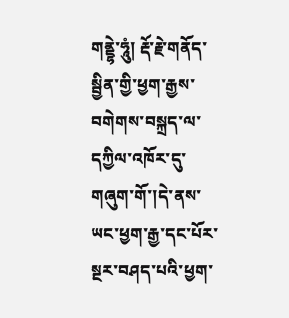གནྡྷེ་ཧཱུཾ། རྡོ་རྗེ་གནོད་སྦྱིན་གྱི་ཕྱག་རྒྱས་བགེགས་བསྐྲད་ལ་དཀྱིལ་འཁོར་དུ་གཞུག་གོ་།དེ་ནས་ཡང་ཕྱག་རྒྱ་དང་པོར་སྔར་བཤད་པའི་ཕྱག་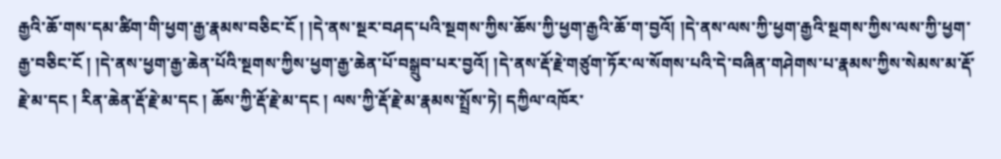རྒྱའི་ཆོ་གས་དམ་ཚིག་གི་ཕྱག་རྒྱ་རྣམས་བཅིང་ངོ ། །དེ་ནས་སྔར་བཤད་པའི་སྔགས་ཀྱིས་ཆོས་ཀྱི་ཕྱག་རྒྱའི་ཆོ་ག་བྱའོ། །དེ་ནས་ལས་ཀྱི་ཕྱག་རྒྱའི་སྔགས་ཀྱིས་ལས་ཀྱི་ཕྱག་རྒྱ་བཅིང་ངོ ། །དེ་ནས་ཕྱག་རྒྱ་ཆེན་པོའི་སྔགས་ཀྱིས་ཕྱག་རྒྱ་ཆེན་པོ་བསྒྲུབ་པར་བྱའོ། །དེ་ནས་རྡོ་རྗེ་གཙུག་ཏོར་ལ་སོགས་པའི་དེ་བཞིན་གཤེགས་པ་རྣམས་ཀྱིས་སེམས་མ་རྡོ་རྗེ་མ་དང ། རིན་ཆེན་རྡོ་རྗེ་མ་དང ། ཆོས་ཀྱི་རྡོ་རྗེ་མ་དང ། ལས་ཀྱི་རྡོ་རྗེ་མ་རྣམས་སྤྲོས་ཏེ། དཀྱིལ་འཁོར་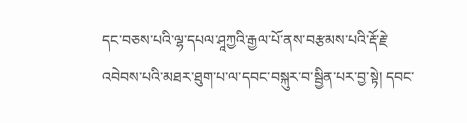དང་བཅས་པའི་ལྷ་དཔལ་ཤཱཀྱའི་རྒྱལ་པོ་ནས་བརྩམས་པའི་རྡོ་རྗེ་འབེབས་པའི་མཐར་ཐུག་པ་ལ་དབང་བསྐུར་བ་སྦྱིན་པར་བྱ་སྟེ། དབང་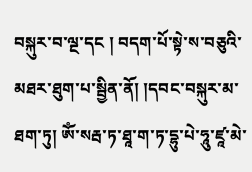བསྐུར་བ་ལྔ་དང ། བདག་པོ་སྟེ་ས་བཅུའི་མཐར་ཐུག་པ་སྦྱིན་ནོ། །དབང་བསྐུར་མ་ཐག་ཏུ། ཨོཾ་སརྦ་ཏ་ཐཱ་ག་ཏ་དྷུ་པེ་ཧཱུ་ཛཱ་མེ་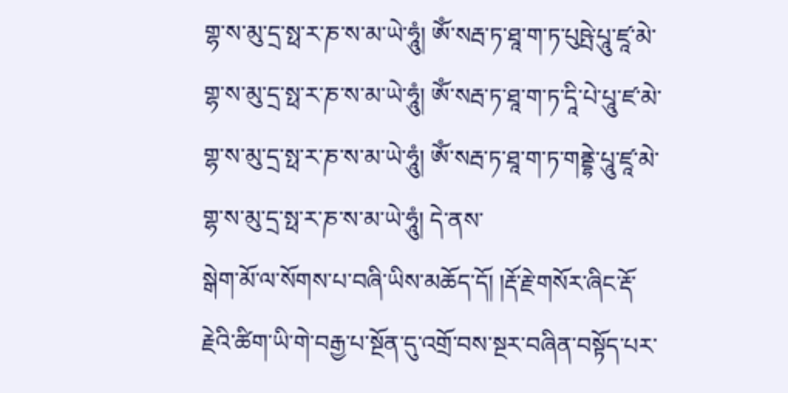གྷ་ས་མུ་དྲ་སྥ་ར་ཎ་ས་མ་ཡེ་ཧཱུཾ། ཨོཾ་སརྦ་ཏ་ཐཱ་ག་ཏ་པུཥྤེ་པཱུ་ཛཱ་མེ་གྷ་ས་མུ་དྲ་སྥ་ར་ཎ་ས་མ་ཡེ་ཧཱུཾ། ཨོཾ་སརྦ་ཏ་ཐཱ་ག་ཏ་དཱི་པེ་པཱུ་ཛ་མེ་གྷ་ས་མུ་དྲ་སྥ་ར་ཎ་ས་མ་ཡེ་ཧཱུཾ། ཨོཾ་སརྦ་ཏ་ཐཱ་ག་ཏ་གནྡྷེ་པཱུ་ཛཱ་མེ་གྷ་ས་མུ་དྲ་སྥ་ར་ཎ་ས་མ་ཡེ་ཧཱུཾ། དེ་ནས་
སྒེག་མོ་ལ་སོགས་པ་བཞི་ཡིས་མཆོད་དོ། །རྡོ་རྗེ་གསོར་ཞིང་རྡོ་རྗེའི་ཚིག་ཡི་གེ་བརྒྱ་པ་སྔོན་དུ་འགྲོ་བས་སྔར་བཞིན་བསྟོད་པར་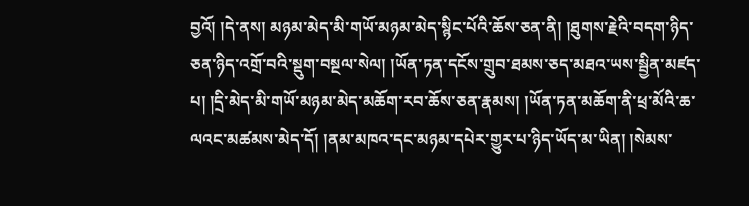བྱའོ། །དེ་ནས། མཉམ་མེད་མི་གཡོ་མཉམ་མེད་སྙིང་པོའི་ཆོས་ཅན་ནི། །ཐུགས་རྗེའི་བདག་ཉིད་ཅན་ཉིད་འགྲོ་བའི་སྡུག་བསྔལ་སེལ། །ཡོན་ཏན་དངོས་གྲུབ་ཐམས་ཅད་མཐའ་ཡས་སྦྱིན་མཛད་པ། །དྲི་མེད་མི་གཡོ་མཉམ་མེད་མཆོག་རབ་ཆོས་ཅན་རྣམས། །ཡོན་ཏན་མཆོག་ནི་ཕྲ་མོའི་ཆ་ལའང་མཚམས་མེད་དོ། །ནམ་མཁའ་དང་མཉམ་དཔེར་གྱུར་པ་ཉིད་ཡོད་མ་ཡིན། །སེམས་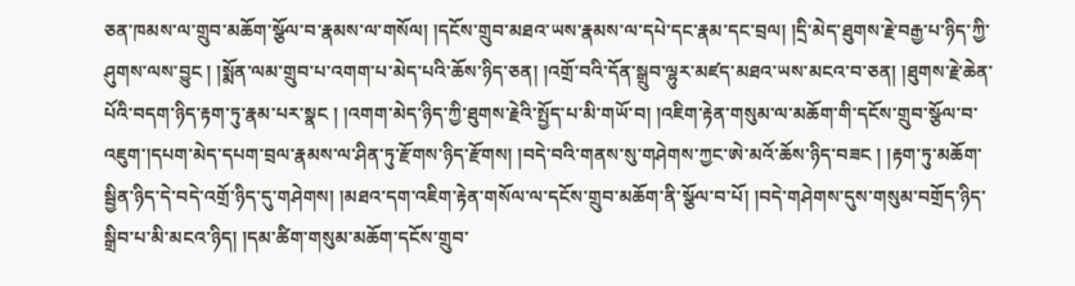ཅན་ཁམས་ལ་གྲུབ་མཆོག་སྩོལ་བ་རྣམས་ལ་གསོལ། །དངོས་གྲུབ་མཐའ་ཡས་རྣམས་ལ་དཔེ་དང་རྣམ་དང་བྲལ། །དྲི་མེད་ཐུགས་རྗེ་བརྒྱ་པ་ཉིད་ཀྱི་ཤུགས་ལས་བྱུང ། །སྨོན་ལམ་གྲུབ་པ་འགག་པ་མེད་པའི་ཆོས་ཉིད་ཅན། །འགྲོ་བའི་དོན་སྒྲུབ་ལྷུར་མཛད་མཐའ་ཡས་མངའ་བ་ཅན། །ཐུགས་རྗེ་ཆེན་པོའི་བདག་ཉིད་རྟག་ཏུ་རྣམ་པར་སྣང ། །འགག་མེད་ཉིད་ཀྱི་ཐུགས་རྗེའི་སྤྱོད་པ་མི་གཡོ་བ། །འཇིག་རྟེན་གསུམ་ལ་མཆོག་གི་དངོས་གྲུབ་སྩོལ་བ་འཇུག་།དཔག་མེད་དཔག་བྲལ་རྣམས་ལ་ཤིན་ཏུ་རྫོགས་ཉིད་རྫོགས། །བདེ་བའི་གནས་སུ་གཤེགས་ཀྱང་ཨེ་མའོ་ཆོས་ཉིད་བཟང ། །རྟག་ཏུ་མཆོག་སྦྱིན་ཉིད་དེ་བདེ་འགྲོ་ཉིད་དུ་གཤེགས། །མཐའ་དག་འཇིག་རྟེན་གསོལ་ལ་དངོས་གྲུབ་མཆོག་ནི་སྩོལ་བ་པོ། །བདེ་གཤེགས་དུས་གསུམ་བགྲོད་ཉིད་སྒྲིབ་པ་མི་མངའ་ཉིད། །དམ་ཚིག་གསུམ་མཆོག་དངོས་གྲུབ་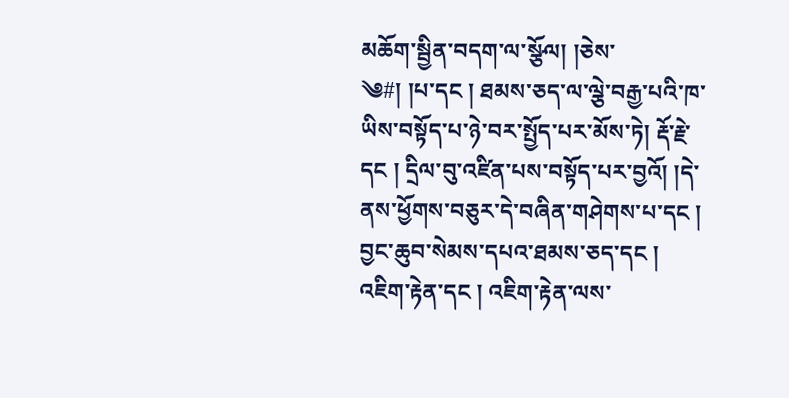མཆོག་སྦྱིན་བདག་ལ་སྩོལ། །ཅེས་
༄#། །པ་དང ། ཐམས་ཅད་ལ་ལྕེ་བརྒྱ་པའི་ཁ་ཡིས་བསྟོད་པ་ཉེ་བར་སྤྱོད་པར་མོས་ཏེ། རྡོ་རྗེ་དང ། དྲིལ་བུ་འཛིན་པས་བསྟོད་པར་བྱའོ། །དེ་ནས་ཕྱོགས་བཅུར་དེ་བཞིན་གཤེགས་པ་དང ། བྱང་ཆུབ་སེམས་དཔའ་ཐམས་ཅད་དང ། འཇིག་རྟེན་དང ། འཇིག་རྟེན་ལས་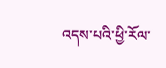འདས་པའི་ཕྱི་རོལ་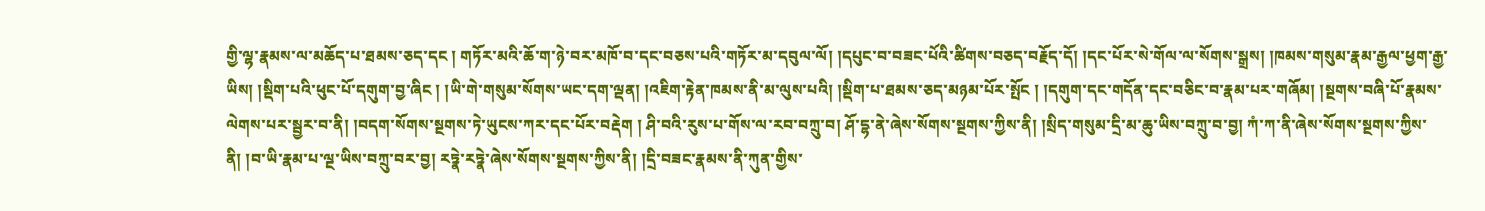གྱི་ལྷ་རྣམས་ལ་མཆོད་པ་ཐམས་ཅད་དང ། གཏོར་མའི་ཆོ་ག་ཉེ་བར་མཁོ་བ་དང་བཅས་པའི་གཏོར་མ་དབུལ་ལོ། །དཔུང་བ་བཟང་པོའི་ཚིགས་བཅད་བརྗོད་དོ། །དང་པོར་སེ་གོལ་ལ་སོགས་སྒྲས། །ཁམས་གསུམ་རྣམ་རྒྱལ་ཕྱག་རྒྱ་ཡིས། །སྡིག་པའི་ཕུང་པོ་དགུག་བྱ་ཞིང ། །ཡི་གེ་གསུམ་སོགས་ཡང་དག་ལྡན། །འཇིག་རྟེན་ཁམས་ནི་མ་ལུས་པའི། །སྡིག་པ་ཐམས་ཅད་མཉམ་པོར་སྤོང ། །དགུག་དང་གདོན་དང་བཅིང་བ་རྣམ་པར་གཞོམ། །སྔགས་བཞི་པོ་རྣམས་ལེགས་པར་སྦྱར་བ་ནི། །བདག་སོགས་སྔགས་ཏེ་ཡུངས་ཀར་དང་པོར་བརྡེག ། ཤི་བའི་རུས་པ་གོས་ལ་རབ་བཀྲུ་བ། ཤོ་དྷ་ནེ་ཞེས་སོགས་སྔགས་ཀྱིས་ནི། །སྲིད་གསུམ་དྲི་མ་ཆུ་ཡིས་བཀྲུ་བ་བྱ། ཀཾ་ཀ་ནི་ཞེས་སོགས་སྔགས་ཀྱིས་ནི། །བ་ཡི་རྣམ་པ་ལྔ་ཡིས་བཀྲུ་བར་བྱ། རཏྣེ་རཏྣེ་ཞེས་སོགས་སྔགས་ཀྱིས་ནི། །དྲི་བཟང་རྣམས་ནི་ཀུན་གྱིས་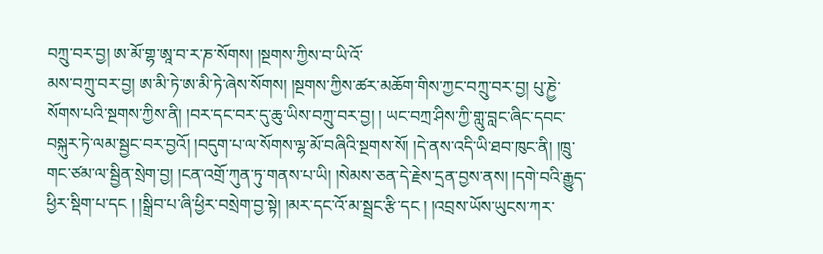བཀྲུ་བར་བྱ། ཨ་མོ་གྷ་ཨཱ་བ་ར་ཎ་སོགས། །སྔགས་ཀྱིས་བ་ཡི་འོ་
མས་བཀྲུ་བར་བྱ། ཨ་མི་ཏེ་ཨ་མི་ཏེ་ཞེས་སོགས། །སྔགས་ཀྱིས་ཚར་མཆོག་གིས་ཀྱང་བཀྲུ་བར་བྱ། པུ་ཎྱེ་སོགས་པའི་སྔགས་ཀྱིས་ནི། །བར་དང་བར་དུ་ཆུ་ཡིས་བཀྲུ་བར་བྱ། ། ཡང་བཀྲ་ཤིས་ཀྱི་གླུ་བླང་ཞིང་དབང་བསྐུར་ཏེ་ལམ་སྦྱང་བར་བྱའོ། །བདུག་པ་ལ་སོགས་ལྷ་མོ་བཞིའི་སྔགས་སོ། །དེ་ནས་འདི་ཡི་ཐབ་ཁུང་ནི། །ཁྲུ་གང་ཙམ་ལ་སྦྱིན་སྲེག་བྱ། །ངན་འགྲོ་ཀུན་ཏུ་གནས་པ་ཡི། །སེམས་ཅན་དེ་རྗེས་དྲན་བྱས་ནས། །དགེ་བའི་རྒྱུད་ཕྱིར་སྡིག་པ་དང ། །སྒྲིབ་པ་ཞི་ཕྱིར་བསྲེག་བྱ་སྟེ། །མར་དང་འོ་མ་སྦྲང་རྩི་དང ། །འབྲས་ཡོས་ཡུངས་ཀར་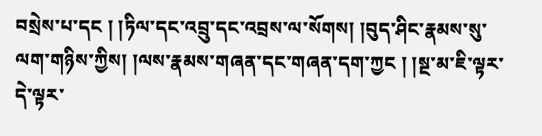བསྲེས་པ་དང ། །ཏིལ་དང་འབྲུ་དང་འབྲས་ལ་སོགས། །བུད་ཤིང་རྣམས་སུ་ལག་གཉིས་ཀྱིས། །ལས་རྣམས་གཞན་དང་གཞན་དག་ཀྱང ། །སྔ་མ་ཇི་ལྟར་དེ་ལྟར་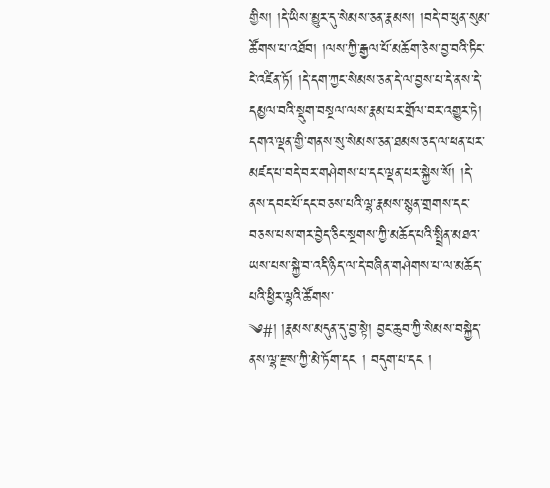གྱིས། །དེ་ཡིས་མྱུར་དུ་སེམས་ཅན་རྣམས། །བདེ་བ་ཕུན་སུམ་ཚོགས་པ་འཐོབ། །ལས་ཀྱི་རྒྱལ་པོ་མཆོག་ཅེས་བྱ་བའི་ཏིང་ངེ་འཛིན་ཏོ། །དེ་དག་ཀྱང་སེམས་ཅན་དེ་ལ་བྱས་པ་དེ་ནས་དེ་དམྱལ་བའི་སྡུག་བསྔལ་ལས་རྣམ་པར་གྲོལ་བར་འགྱུར་ཏེ། དགའ་ལྡན་གྱི་གནས་སུ་སེམས་ཅན་ཐམས་ཅད་ལ་ཕན་པར་མཛད་པ་བདེ་བར་གཤེགས་པ་དང་ལྡན་པར་སྐྱེས་སོ། །དེ་ནས་དབང་པོ་དང་བཅས་པའི་ལྷ་རྣམས་སྙན་གྲགས་དང་བཅས་པས་གར་བྱེད་ཅིང་སྔགས་ཀྱི་མཆོད་པའི་སྤྲིན་མཐའ་ཡས་པས་སྐྱེ་བ་འདི་ཉིད་ལ་དེ་བཞིན་གཤེགས་པ་ལ་མཆོད་པའི་ཕྱིར་ལྷའི་ཚོགས་
༄#། །རྣམས་མདུན་དུ་བྱ་སྟེ། བྱང་ཆུབ་ཀྱི་སེམས་བསྐྱེད་ནས་ལྷ་རྫས་ཀྱི་མེ་ཏོག་དང ། བདུག་པ་དང །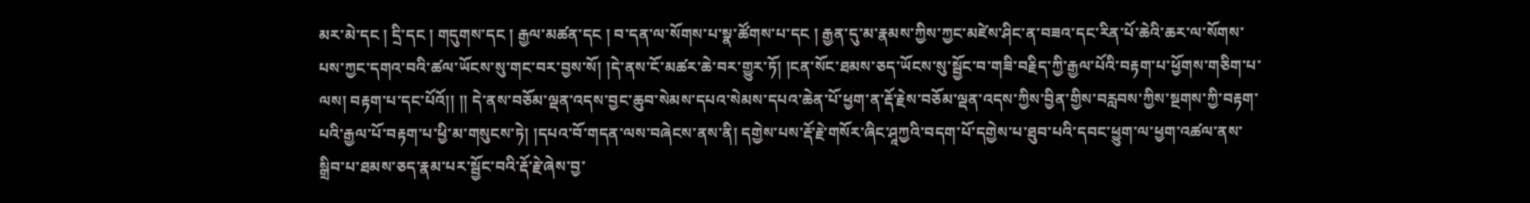མར་མེ་དང ། དྲི་དང ། གདུགས་དང ། རྒྱལ་མཚན་དང ། བ་དན་ལ་སོགས་པ་སྣ་ཚོགས་པ་དང ། རྒྱན་དུ་མ་རྣམས་ཀྱིས་ཀྱང་མཛེས་ཤིང་ན་བཟའ་དང་རིན་པོ་ཆེའི་ཆར་ལ་སོགས་པས་ཀྱང་དགའ་བའི་ཚལ་ཡོངས་སུ་གང་བར་བྱས་སོ། །དེ་ནས་ངོ་མཚར་ཆེ་བར་གྱུར་ཏོ། །ངན་སོང་ཐམས་ཅད་ཡོངས་སུ་སྦྱོང་བ་གཟི་བརྗིད་ཀྱི་རྒྱལ་པོའི་བརྟག་པ་ཕྱོགས་གཅིག་པ་ལས། བརྟག་པ་དང་པོའོ།། །། དེ་ནས་བཅོམ་ལྡན་འདས་བྱང་ཆུབ་སེམས་དཔའ་སེམས་དཔའ་ཆེན་པོ་ཕྱག་ན་རྡོ་རྗེས་བཅོམ་ལྡན་འདས་ཀྱིས་བྱིན་གྱིས་བརླབས་ཀྱིས་སྔགས་ཀྱི་བརྟག་པའི་རྒྱལ་པོ་བརྟག་པ་ཕྱི་མ་གསུངས་ཏེ། །དཔའ་བོ་གདན་ལས་བཞེངས་ནས་ནི། དགྱེས་པས་རྡོ་རྗེ་གསོར་ཞིང་ཤཱཀྱའི་བདག་པོ་དགྱེས་པ་ཐུབ་པའི་དབང་ཕྱུག་ལ་ཕྱག་འཚལ་ནས་སྒྲིབ་པ་ཐམས་ཅད་རྣམ་པར་སྦྱོང་བའི་རྡོ་རྗེ་ཞེས་བྱ་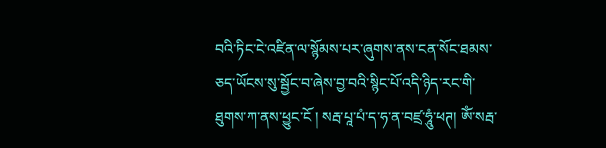བའི་ཏིང་ངེ་འཛིན་ལ་སྙོམས་པར་ཞུགས་ནས་ངན་སོང་ཐམས་ཅད་ཡོངས་སུ་སྦྱོང་བ་ཞེས་བྱ་བའི་སྙིང་པོ་འདི་ཉིད་རང་གི་ཐུགས་ཀ་ནས་ཕྱུང་ངོ ། སརྦ་པཱ་པཾ་ད་ཧ་ན་བཛྲ་ཧཱུཾ་ཕཊ། ཨོཾ་སརྦ་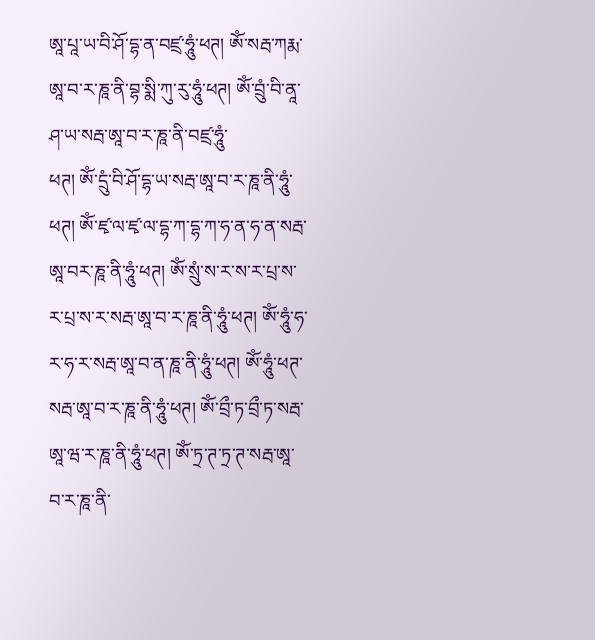ཨཱ་པཱ་ཡ་བི་ཤོ་དྷ་ན་བཛྲ་ཧཱུཾ་ཕཊ། ཨོཾ་སརྦ་ཀརྨ་ཨཱ་བ་ར་ཎཱ་ནི་བྷ་སྨི་ཀུ་རུ་ཧཱུཾ་ཕཊ། ཨོཾ་བྲུཾ་བི་ནཱ་ཤ་ཡ་སརྦ་ཨཱ་བ་ར་ཎཱ་ནི་བཛྲ་ཧཱུཾ་
ཕཊ། ཨོཾ་དྲུཾ་བི་ཤོ་དྷ་ཡ་སརྦ་ཨཱ་བ་ར་ཎཱ་ནི་ཧཱུཾ་ཕཊ། ཨོཾ་ཛྭ་ལ་ཛྭ་ལ་དྷ་ཀ་དྷ་ཀ་ཧ་ན་ཧ་ན་སརྦ་ཨཱ་བར་ཎཱ་ནི་ཧཱུཾ་ཕཊ། ཨོཾ་སྲུཾ་ས་ར་ས་ར་པྲ་ས་ར་པྲ་ས་ར་སརྦ་ཨཱ་བ་ར་ཎཱ་ནི་ཧཱུཾ་ཕཊ། ཨོཾ་ཧཱུཾ་ཧ་ར་ཧ་ར་སརྦ་ཨཱ་བ་ན་ཎཱ་ནི་ཧཱུཾ་ཕཊ། ཨོཾ་ཧཱུཾ་ཕཊ་སརྦ་ཨཱ་བ་ར་ཎཱ་ནི་ཧཱུཾ་ཕཊ། ཨོཾ་བྲྀ་ཏ་བྲྀ་ཏ་སརྦ་ཨཱ་ཝ་ར་ཎཱ་ནི་ཧཱུཾ་ཕཊ། ཨོཾ་ཏྲ་ཊ་ཏྲ་ཊ་སརྦ་ཨཱ་བ་ར་ཎཱ་ནི་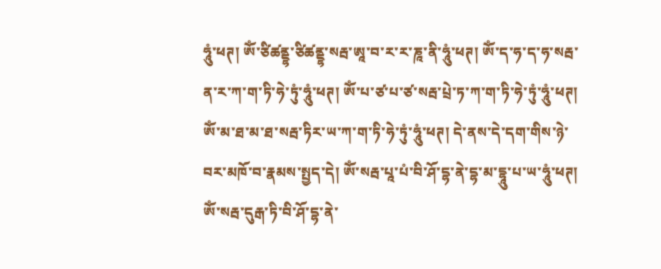ཧཱུཾ་ཕཊ། ཨོཾ་ཙིཚནྡྷ་ཙིཚནྡྷ་སརྦ་ཨཱ་བ་ར་ར་ཎཱ་ནི་ཧཱུཾ་ཕཊ། ཨོཾ་ད་ཧ་ད་ཧ་སརྦ་ན་ར་ཀ་ག་ཏི་ཧེ་ཏུཾ་ཧཱུཾ་ཕཊ། ཨོཾ་པ་ཙ་པ་ཙ་སརྦ་པྲེ་ཏ་ཀ་ག་ཏི་ཧེ་ཏུཾ་ཧཱུཾ་ཕཊ། ཨོཾ་མ་ཐ་མ་ཐ་སརྦ་ཏིར་ཡ་ཀ་ག་ཏི་ཧེ་ཏུཾ་ཧཱུཾ་ཕཊ། དེ་ནས་དེ་དག་གིས་ཉེ་བར་མཁོ་བ་རྣམས་སྤྱད་དེ། ཨོཾ་སརྦ་པཱ་པཾ་བི་ཤོ་དྷ་ནེ་དྷ་མ་དྷཱུ་པ་ཡ་ཧཱུཾ་ཕཊ། ཨོཾ་སརྦ་དུརྒ་ཏི་བི་ཤོ་དྷ་ནེ་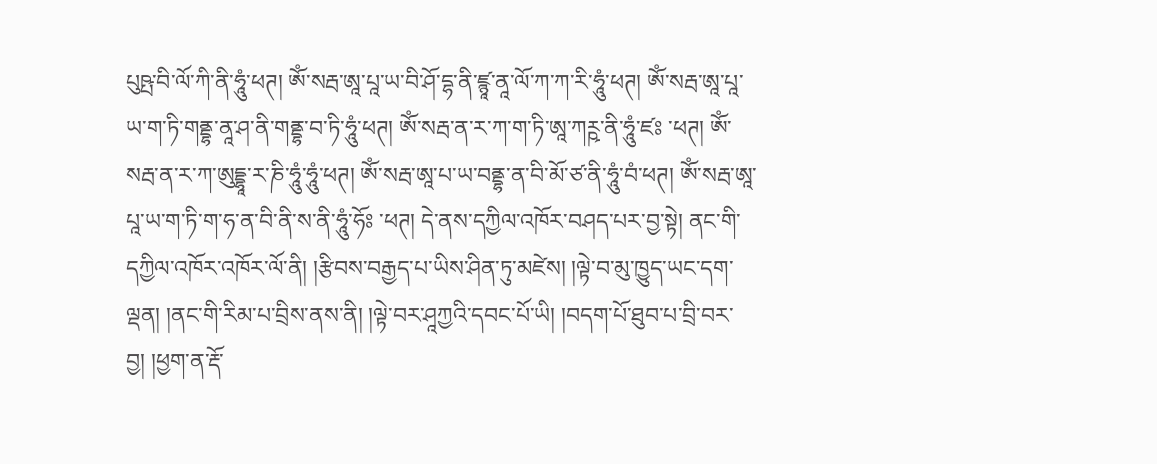པུཥྤ་བི་ལོ་ཀི་ནི་ཧཱུཾ་ཕཊ། ཨོཾ་སརྦ་ཨཱ་པཱ་ཡ་བི་ཤོ་དྷ་ནི་ཛྙཱ་ནཱ་ལོ་ཀ་ཀ་རི་ཧཱུཾ་ཕཊ། ཨོཾ་སརྦ་ཨཱ་པཱ་ཡ་ག་ཏི་གནྡྷ་ནཱ་ཤ་ནི་གནྡྷ་བ་ཏི་ཧཱུཾ་ཕཊ། ཨོཾ་སརྦ་ན་ར་ཀ་ག་ཏི་ཨཱ་ཀཪྵ་ནི་ཧཱུཾ་ཛཿ ་ཕཊ། ཨོཾ་སརྦ་ན་ར་ཀ་ཨུདྡྷཱ་ར་ཎི་ཧཱུཾ་ཧཱུཾ་ཕཊ། ཨོཾ་སརྦ་ཨཱ་པ་ཡ་བནྡྷ་ན་བི་མོ་ཙ་ནི་ཧཱུཾ་བཾ་ཕཊ། ཨོཾ་སརྦ་ཨཱ་པཱ་ཡ་ག་ཏི་ག་ཧ་ན་བི་ནི་ས་ནི་ཧཱུཾ་ཧོཿ ་ཕཊ། དེ་ནས་དཀྱིལ་འཁོར་བཤད་པར་བྱ་སྟེ། ནང་གི་དཀྱིལ་འཁོར་འཁོར་ལོ་ནི། །རྩིབས་བརྒྱད་པ་ཡིས་ཤིན་ཏུ་མཛེས། །ལྟེ་བ་མུ་ཁྱུད་ཡང་དག་ལྡན། །ནང་གི་རིམ་པ་བྲིས་ནས་ནི། །ལྟེ་བར་ཤཱཀྱའི་དབང་པོ་ཡི། །བདག་པོ་ཐུབ་པ་བྲི་བར་བྱ། །ཕྱག་ན་རྡོ་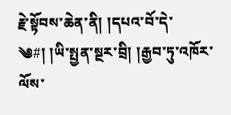རྗེ་སྟོབས་ཆེན་ནི། །དཔའ་བོ་དེ་
༄#། །ཡི་སྤྱན་སྔར་བྲི། །རྒྱབ་ཏུ་འཁོར་ལོས་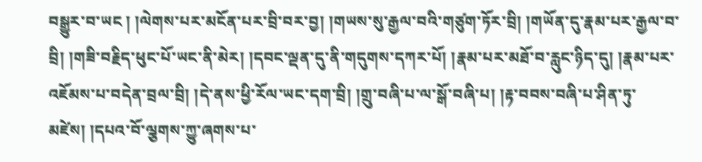བསྒྱུར་བ་ཡང ། །ལེགས་པར་མངོན་པར་བྲི་བར་བྱ། །གཡས་སུ་རྒྱལ་བའི་གཙུག་ཏོར་བྲི། །གཡོན་དུ་རྣམ་པར་རྒྱལ་བ་བྲི། །གཟི་བརྗིད་ཕུང་པོ་ཡང་ནི་མེར། །དབང་ལྡན་དུ་ནི་གདུགས་དཀར་པོ། །རྣམ་པར་མཐོ་བ་རླུང་ཉིད་དུ། །རྣམ་པར་འཇོམས་པ་བདེན་བྲལ་བྲི། །དེ་ནས་ཕྱི་རོལ་ཡང་དག་བྲི། །གྲུ་བཞི་པ་ལ་སྒོ་བཞི་པ། །རྟ་བབས་བཞི་པ་ཤིན་ཏུ་མཛེས། །དཔའ་བོ་ལྕགས་ཀྱུ་ཞགས་པ་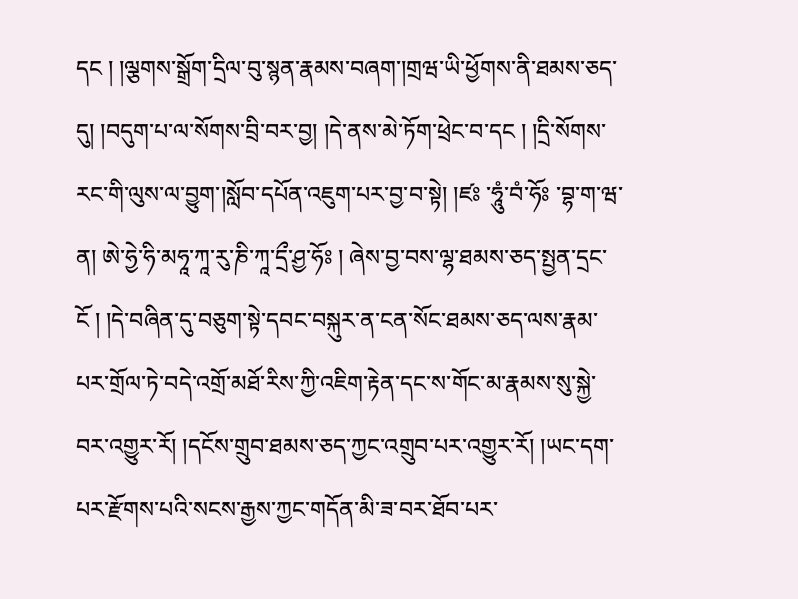དང ། །ལྕགས་སྒྲོག་དྲིལ་བུ་སྙན་རྣམས་བཞག་།གྲཝ་ཡི་ཕྱོགས་ནི་ཐམས་ཅད་དུ། །བདུག་པ་ལ་སོགས་བྲི་བར་བྱ། །དེ་ནས་མེ་ཏོག་ཕྲེང་བ་དང ། །དྲི་སོགས་རང་གི་ལུས་ལ་བྱུག་།སློབ་དཔོན་འཇུག་པར་བྱ་བ་སྟེ། །ཛཿ ་ཧཱུཾ་བཾ་ཧོཿ ་བྷ་ག་ཝ་ན། ཨེ་ཧྱེ་ཧི་མཧཱ་ཀཱ་རུ་ཎི་ཀཱ་དྲྀ་ཤྱ་ཧོཿ ། ཞེས་བྱ་བས་ལྷ་ཐམས་ཅད་སྤྱན་དྲང་ངོ ། །དེ་བཞིན་དུ་བཅུག་སྟེ་དབང་བསྐུར་ན་ངན་སོང་ཐམས་ཅད་ལས་རྣམ་པར་གྲོལ་ཏེ་བདེ་འགྲོ་མཐོ་རིས་ཀྱི་འཇིག་རྟེན་དང་ས་གོང་མ་རྣམས་སུ་སྐྱེ་བར་འགྱུར་རོ། །དངོས་གྲུབ་ཐམས་ཅད་ཀྱང་འགྲུབ་པར་འགྱུར་རོ། །ཡང་དག་པར་རྫོགས་པའི་སངས་རྒྱས་ཀྱང་གདོན་མི་ཟ་བར་ཐོབ་པར་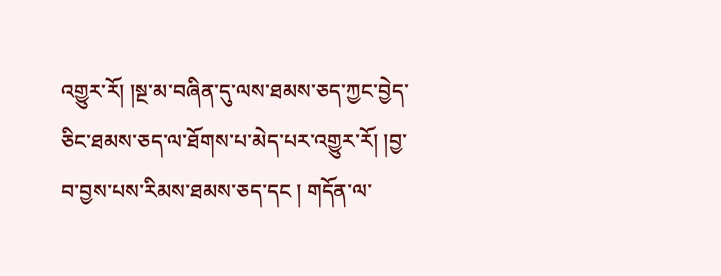འགྱུར་རོ། །སྔ་མ་བཞིན་དུ་ལས་ཐམས་ཅད་ཀྱང་བྱེད་ཅིང་ཐམས་ཅད་ལ་ཐོགས་པ་མེད་པར་འགྱུར་རོ། །བྱ་བ་བྱས་པས་རིམས་ཐམས་ཅད་དང ། གདོན་ལ་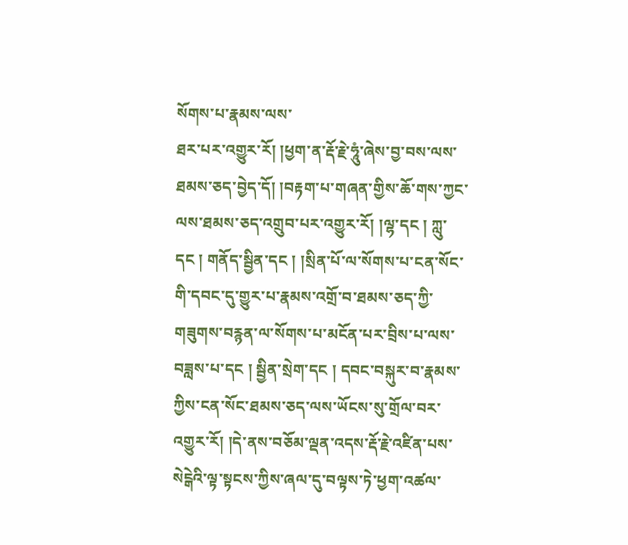སོགས་པ་རྣམས་ལས་
ཐར་པར་འགྱུར་རོ། །ཕྱག་ན་རྡོ་རྗེ་ཧཱུཾ་ཞེས་བྱ་བས་ལས་ཐམས་ཅད་བྱེད་དོ། །བརྟག་པ་གཞན་གྱིས་ཆོ་གས་ཀྱང་ལས་ཐམས་ཅད་འགྲུབ་པར་འགྱུར་རོ། །ལྷ་དང ། ཀླུ་དང ། གནོད་སྦྱིན་དང ། །སྲིན་པོ་ལ་སོགས་པ་ངན་སོང་གི་དབང་དུ་གྱུར་པ་རྣམས་འགྲོ་བ་ཐམས་ཅད་ཀྱི་གཟུགས་བརྙན་ལ་སོགས་པ་མངོན་པར་བྲིས་པ་ལས་བཟླས་པ་དང ། སྦྱིན་སྲེག་དང ། དབང་བསྐུར་བ་རྣམས་ཀྱིས་ངན་སོང་ཐམས་ཅད་ལས་ཡོངས་སུ་གྲོལ་བར་འགྱུར་རོ། །དེ་ནས་བཅོམ་ལྡན་འདས་རྡོ་རྗེ་འཛིན་པས་སེངྒེའི་ལྟ་སྟངས་ཀྱིས་ཞལ་དུ་བལྟས་ཏེ་ཕྱག་འཚལ་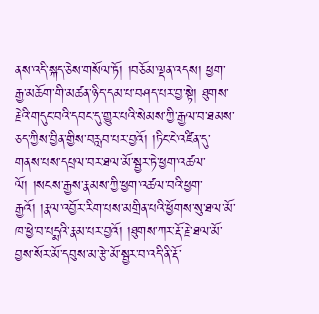ནས་འདི་སྐད་ཅེས་གསོལ་ཏོ། །བཅོམ་ལྡན་འདས། ཕྱག་རྒྱ་མཆོག་གི་མཚན་ཉིད་དམ་པ་བཤད་པར་བྱ་སྟེ། ཐུགས་རྗེའི་གདུང་བའི་དབང་དུ་གྱུར་པའི་སེམས་ཀྱི་རྒྱལ་བ་ཐམས་ཅད་ཀྱིས་བྱིན་གྱིས་བརླབ་པར་བྱའོ། །ཏིང་ངེ་འཛིན་དུ་གནས་པས་དཔྲལ་བར་ཐལ་མོ་སྦྱར་ཏེ་ཕྱག་འཚལ་ལོ། །སངས་རྒྱས་རྣམས་ཀྱི་ཕྱག་འཚལ་བའི་ཕྱག་རྒྱའོ། །རྣལ་འབྱོར་རིག་པས་མགྲིན་པའི་ཕྱོགས་སུ་ཐལ་མོ་ཁ་ཕྱེ་བ་པདྨའི་རྣམ་པར་བྱའོ། །ཐུགས་ཀར་རྡོ་རྗེ་ཐལ་མོ་བྱས་སོར་མོ་དབུས་མ་རྩེ་མོ་སྦྱར་བ་འདི་ནི་རྡོ་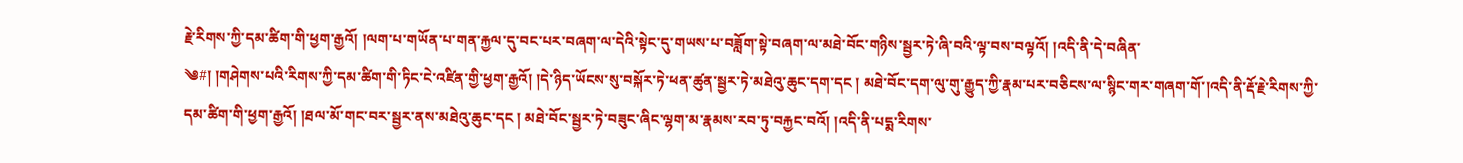རྗེ་རིགས་ཀྱི་དམ་ཚིག་གི་ཕྱག་རྒྱའོ། །ལག་པ་གཡོན་པ་གན་རྐྱལ་དུ་བང་པར་བཞག་ལ་དེའི་སྟེང་དུ་གཡས་པ་བཟློག་སྟེ་བཞག་ལ་མཐེ་བོང་གཉིས་སྦྱར་ཏེ་ཞི་བའི་ལྟ་བས་བལྟའོ། །འདི་ནི་དེ་བཞིན་
༄#། །གཤེགས་པའི་རིགས་ཀྱི་དམ་ཚིག་གི་ཏིང་ངེ་འཛིན་གྱི་ཕྱག་རྒྱའོ། །དེ་ཉིད་ཡོངས་སུ་བསྐོར་ཏེ་ཕན་ཚུན་སྦྱར་ཏེ་མཐེའུ་ཆུང་དག་དང ། མཐེ་བོང་དག་ལུ་གུ་རྒྱུད་ཀྱི་རྣམ་པར་བཅིངས་ལ་སྙིང་གར་གཞག་གོ་།འདི་ནི་རྡོ་རྗེ་རིགས་ཀྱི་དམ་ཚིག་གི་ཕྱག་རྒྱའོ། །ཐལ་མོ་གང་བར་སྦྱར་ནས་མཐེའུ་ཆུང་དང ། མཐེ་བོང་སྦྱར་ཏེ་བཟུང་ཞིང་ལྷག་མ་རྣམས་རབ་ཏུ་བརྐྱང་བའོ། །འདི་ནི་པདྨ་རིགས་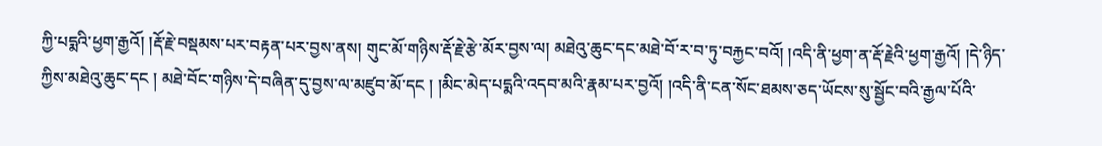ཀྱི་པདྨའི་ཕྱག་རྒྱའོ། །རྡོ་རྗེ་བསྡམས་པར་བརྟན་པར་བྱས་ནས། གུང་མོ་གཉིས་རྡོ་རྗེ་རྩེ་མོར་བྱས་ལ། མཐེའུ་ཆུང་དང་མཐེ་བོ་ར་བ་ཏུ་བརྐྱང་བའོ། །འདི་ནི་ཕྱག་ན་རྡོ་རྗེའི་ཕྱག་རྒྱའོ། །དེ་ཉིད་ཀྱིས་མཐེའུ་ཆུང་དང ། མཐེ་བོང་གཉིས་དེ་བཞིན་དུ་བྱས་ལ་མཛུབ་མོ་དང ། །མིང་མེད་པདྨའི་འདབ་མའི་རྣམ་པར་བྱའོ། །འདི་ནི་ངན་སོང་ཐམས་ཅད་ཡོངས་སུ་སྦྱོང་བའི་རྒྱལ་པོའི་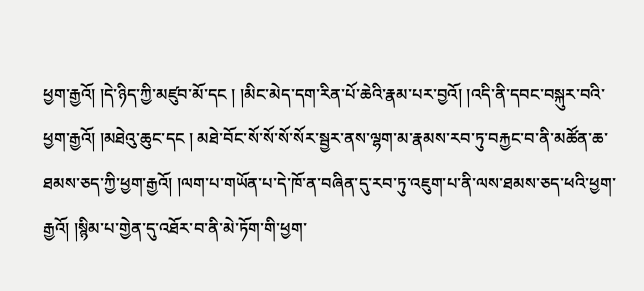ཕྱག་རྒྱའོ། །དེ་ཉིད་ཀྱི་མཛུབ་མོ་དང ། །མིང་མེད་དག་རིན་པོ་ཆེའི་རྣམ་པར་བྱའོ། །འདི་ནི་དབང་བསྐུར་བའི་ཕྱག་རྒྱའོ། །མཐེའུ་ཆུང་དང ། མཐེ་བོང་སོ་སོ་སོ་སོར་སྦྱར་ནས་ལྷག་མ་རྣམས་རབ་ཏུ་བརྐྱང་བ་ནི་མཚོན་ཆ་ཐམས་ཅད་ཀྱི་ཕྱག་རྒྱའོ། །ལག་པ་གཡོན་པ་དེ་ཁོ་ན་བཞིན་དུ་རབ་ཏུ་འཇུག་པ་ནི་ལས་ཐམས་ཅད་ཕའི་ཕྱག་རྒྱའོ། །སྙིམ་པ་གྱེན་དུ་འཐོར་བ་ནི་མེ་ཏོག་གི་ཕྱག་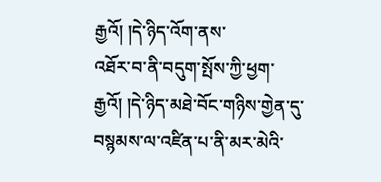རྒྱའོ། །དེ་ཉིད་འོག་ནས་
འཐོར་བ་ནི་བདུག་སྤོས་ཀྱི་ཕྱག་རྒྱའོ། །དེ་ཉིད་མཐེ་བོང་གཉིས་གྱེན་དུ་བསྙམས་ལ་འཛིན་པ་ནི་མར་མེའི་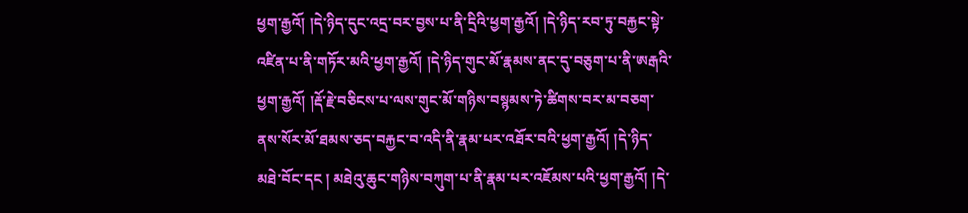ཕྱག་རྒྱའོ། །དེ་ཉིད་དུང་འདྲ་བར་བྱས་པ་ནི་དྲིའི་ཕྱག་རྒྱའོ། །དེ་ཉིད་རབ་ཏུ་བརྐྱང་སྟེ་འཛིན་པ་ནི་གཏོར་མའི་ཕྱག་རྒྱའོ། །དེ་ཉིད་གུང་མོ་རྣམས་ནང་དུ་བཅུག་པ་ནི་ཨརྒའི་ཕྱག་རྒྱའོ། །རྡོ་རྗེ་བཅིངས་པ་ལས་གུང་མོ་གཉིས་བསྙམས་ཏེ་ཚིགས་བར་མ་བཅག་ནས་སོར་མོ་ཐམས་ཅད་བརྐྱང་བ་འདི་ནི་རྣམ་པར་འཐོར་བའི་ཕྱག་རྒྱའོ། །དེ་ཉིད་མཐེ་བོང་དང ། མཐེའུ་ཆུང་གཉིས་བཀུག་པ་ནི་རྣམ་པར་འཇོམས་པའི་ཕྱག་རྒྱའོ། །དེ་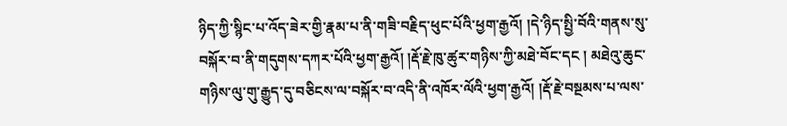ཉིད་ཀྱི་སྙིང་པ་འོད་ཟེར་གྱི་རྣམ་པ་ནི་གཟི་བརྗིད་ཕུང་པོའི་ཕྱག་རྒྱའོ། །དེ་ཉིད་སྤྱི་བོའི་གནས་སུ་བསྐོར་བ་ནི་གདུགས་དཀར་པོའི་ཕྱག་རྒྱའོ། །རྡོ་རྗེ་ཁུ་ཚུར་གཉིས་ཀྱི་མཐེ་བོང་དང ། མཐེའུ་ཆུང་གཉིས་ལུ་གུ་རྒྱུད་དུ་བཅིངས་ལ་བསྐོར་བ་འདི་ནི་འཁོར་ལོའི་ཕྱག་རྒྱའོ། །རྡོ་རྗེ་བསྔམས་པ་ལས་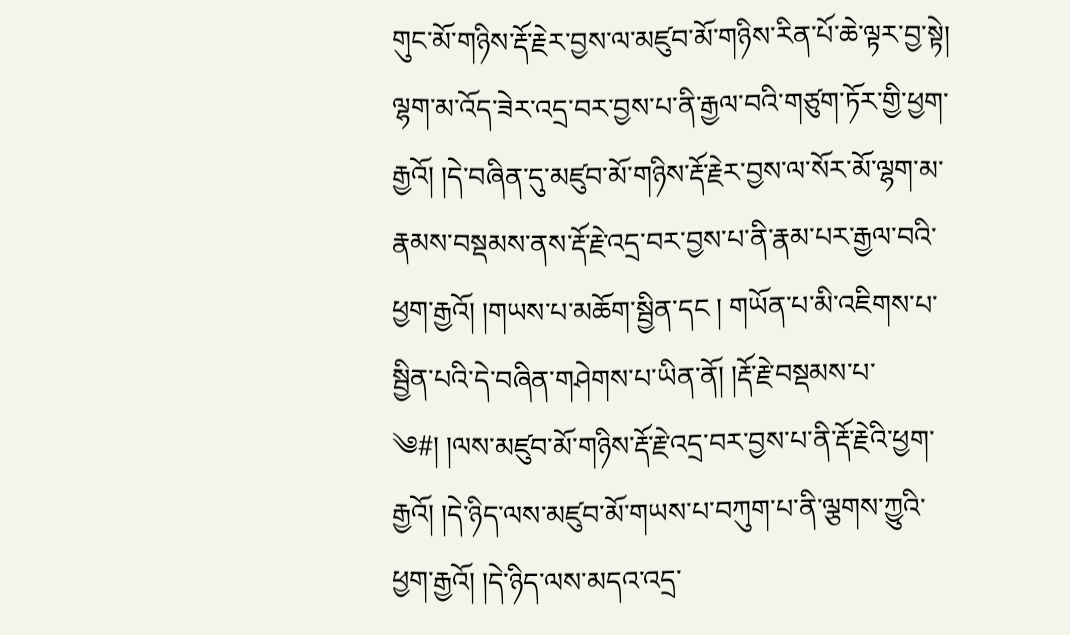གུང་མོ་གཉིས་རྡོ་རྗེར་བྱས་ལ་མཛུབ་མོ་གཉིས་རིན་པོ་ཆེ་ལྟར་བྱ་སྟེ། ལྷག་མ་འོད་ཟེར་འདྲ་བར་བྱས་པ་ནི་རྒྱལ་བའི་གཙུག་ཏོར་གྱི་ཕྱག་རྒྱའོ། །དེ་བཞིན་དུ་མཛུབ་མོ་གཉིས་རྡོ་རྗེར་བྱས་ལ་སོར་མོ་ལྷག་མ་རྣམས་བསྡམས་ནས་རྡོ་རྗེ་འདྲ་བར་བྱས་པ་ནི་རྣམ་པར་རྒྱལ་བའི་ཕྱག་རྒྱའོ། །གཡས་པ་མཆོག་སྦྱིན་དང ། གཡོན་པ་མི་འཇིགས་པ་སྦྱིན་པའི་དེ་བཞིན་གཤེགས་པ་ཡིན་ནོ། །རྡོ་རྗེ་བསྡམས་པ་
༄#། །ལས་མཛུབ་མོ་གཉིས་རྡོ་རྗེ་འདྲ་བར་བྱས་པ་ནི་རྡོ་རྗེའི་ཕྱག་རྒྱའོ། །དེ་ཉིད་ལས་མཛུབ་མོ་གཡས་པ་བཀུག་པ་ནི་ལྕགས་ཀྱུའི་ཕྱག་རྒྱའོ། །དེ་ཉིད་ལས་མདའ་འདྲ་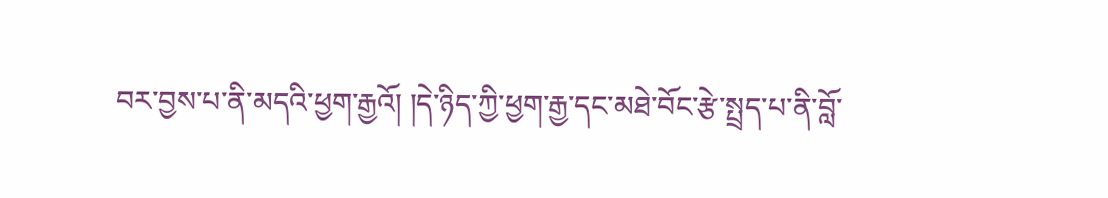བར་བྱས་པ་ནི་མདའི་ཕྱག་རྒྱའོ། །དེ་ཉིད་ཀྱི་ཕྱག་རྒྱ་དང་མཐེ་བོང་རྩེ་སྤྲད་པ་ནི་བློ་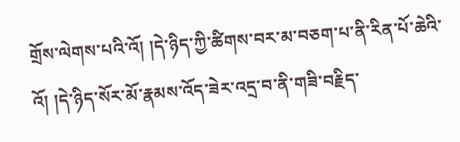གྲོས་ལེགས་པའི་འོ། །དེ་ཉིད་ཀྱི་ཚིགས་བར་མ་བཅག་པ་ནི་རིན་པོ་ཆེའི་འོ། །དེ་ཉིད་སོར་མོ་རྣམས་འོད་ཟེར་འདྲ་བ་ནི་གཟི་བརྗིད་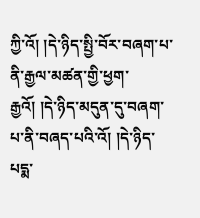ཀྱི་འོ། །དེ་ཉིད་སྤྱི་བོར་བཞག་པ་ནི་རྒྱལ་མཚན་གྱི་ཕྱག་རྒྱའོ། །དེ་ཉིད་མདུན་དུ་བཞག་པ་ནི་བཞད་པའི་འོ། །དེ་ཉིད་པདྨ་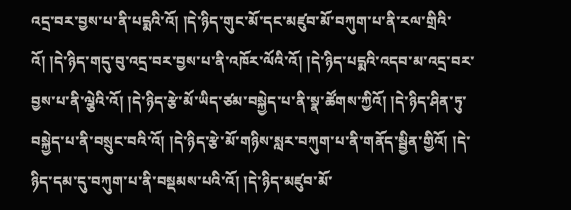འདྲ་བར་བྱས་པ་ནི་པདྨའི་འོ། །དེ་ཉིད་གུང་མོ་དང་མཛུབ་མོ་བཀུག་པ་ནི་རལ་གྲིའི་འོ། །དེ་ཉིད་གདུ་བུ་འདྲ་བར་བྱས་པ་ནི་འཁོར་ལོའི་འོ། །དེ་ཉིད་པདྨའི་འདབ་མ་འདྲ་བར་བྱས་པ་ནི་ལྕེའི་འོ། །དེ་ཉིད་རྩེ་མོ་ཡིད་ཙམ་བསྐྱེད་པ་ནི་སྣ་ཚོགས་ཀྱིའོ། །དེ་ཉིད་ཤིན་ཏུ་བསྐྱེད་པ་ནི་བསྲུང་བའི་འོ། །དེ་ཉིད་རྩེ་མོ་གཉིས་སླར་བཀུག་པ་ནི་གནོད་སྦྱིན་གྱིའོ། །དེ་ཉིད་དམ་དུ་བཀུག་པ་ནི་བསྡམས་པའི་འོ། །དེ་ཉིད་མཛུབ་མོ་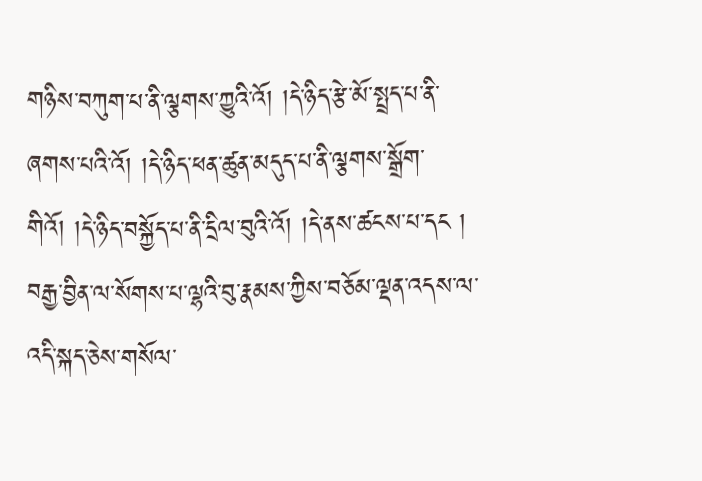གཉིས་བཀུག་པ་ནི་ལྕགས་ཀྱུའི་འོ། །དེ་ཉིད་རྩེ་མོ་སྤྲད་པ་ནི་ཞགས་པའི་འོ། །དེ་ཉིད་ཕན་ཚུན་མདུད་པ་ནི་ལྕགས་སྒྲོག་གིའོ། །དེ་ཉིད་བསྐྱོད་པ་ནི་དྲིལ་བུའི་འོ། །དེ་ནས་ཚངས་པ་དང ། བརྒྱ་བྱིན་ལ་སོགས་པ་ལྷའི་བུ་རྣམས་ཀྱིས་བཅོམ་ལྡན་འདས་ལ་འདི་སྐད་ཅེས་གསོལ་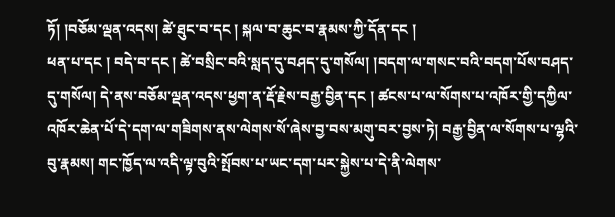ཏོ། །བཅོམ་ལྡན་འདས། ཚེ་ཐུང་བ་དང ། སྐལ་བ་ཆུང་བ་རྣམས་ཀྱི་དོན་དང །
ཕན་པ་དང ། བདེ་བ་དང ། ཚེ་བསྲིང་བའི་སླད་དུ་བཤད་དུ་གསོལ། །བདག་ལ་གསང་བའི་བདག་པོས་བཤད་དུ་གསོལ། དེ་ནས་བཅོམ་ལྡན་འདས་ཕྱག་ན་རྡོ་རྗེས་བརྒྱ་བྱིན་དང ། ཚངས་པ་ལ་སོགས་པ་འཁོར་གྱི་དཀྱིལ་འཁོར་ཆེན་པོ་དེ་དག་ལ་གཟིགས་ནས་ལེགས་སོ་ཞེས་བྱ་བས་མགུ་བར་བྱས་ཏེ། བརྒྱ་བྱིན་ལ་སོགས་པ་ལྷའི་བུ་རྣམས། གང་ཁྱོད་ལ་འདི་ལྟ་བུའི་སྤོབས་པ་ཡང་དག་པར་སྐྱེས་པ་དེ་ནི་ལེགས་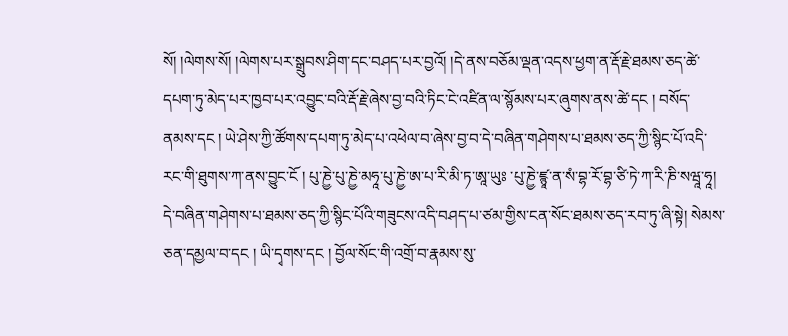སོ། །ལེགས་སོ། །ལེགས་པར་སྒྲུབས་ཤིག་དང་བཤད་པར་བྱའོ། །དེ་ནས་བཅོམ་ལྡན་འདས་ཕྱག་ན་རྡོ་རྗེ་ཐམས་ཅད་ཚེ་དཔག་ཏུ་མེད་པར་ཁྱབ་པར་འབྱུང་བའི་རྡོ་རྗེ་ཞེས་བྱ་བའི་ཏིང་ངེ་འཛིན་ལ་སྙོམས་པར་ཞུགས་ནས་ཚེ་དང ། བསོད་ནམས་དང ། ཡེ་ཤེས་ཀྱི་ཚོགས་དཔག་ཏུ་མེད་པ་འཕེལ་བ་ཞེས་བྱ་བ་དེ་བཞིན་གཤེགས་པ་ཐམས་ཅད་ཀྱི་སྙིང་པོ་འདི་རང་གི་ཐུགས་ཀ་ནས་བྱུང་ངོ ། པུ་ཎྱེ་པུ་ཎྱེ་མཧཱ་པུ་ཎྱེ་ཨ་པ་རི་མི་ཏ་ཨཱ་ཡུཿ ་པུ་ཎྱེ་ཛྙཱ་ན་སཾ་བྷ་རོ་བྷ་ཙི་ཏེ་ཀ་རི་ཎི་སཝཱ་ཧཱ། དེ་བཞིན་གཤེགས་པ་ཐམས་ཅད་ཀྱི་སྙིང་པོའི་གཟུངས་འདི་བཤད་པ་ཙམ་གྱིས་ངན་སོང་ཐམས་ཅད་རབ་ཏུ་ཞི་སྟེ། སེམས་ཅན་དམྱལ་བ་དང ། ཡི་དྭགས་དང ། བྱོལ་སོང་གི་འགྲོ་བ་རྣམས་སུ་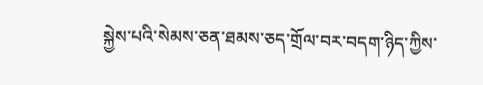སྐྱེས་པའི་སེམས་ཅན་ཐམས་ཅད་གྲོལ་བར་བདག་ཉིད་ཀྱིས་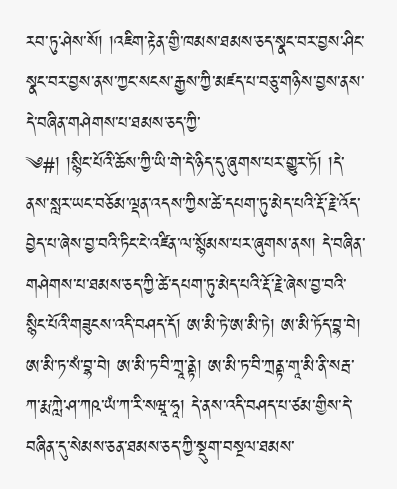རབ་ཏུ་ཤེས་སོ། །འཇིག་རྟེན་གྱི་ཁམས་ཐམས་ཅད་སྣང་བར་བྱས་ཤིང་སྣང་བར་བྱས་ནས་ཀྱང་སངས་རྒྱས་ཀྱི་མཛད་པ་བཅུ་གཉིས་བྱས་ནས་དེ་བཞིན་གཤེགས་པ་ཐམས་ཅད་ཀྱི་
༄#། །སྙིང་པོའི་ཆོས་ཀྱི་ཡི་གེ་དེ་ཉིད་དུ་ཞུགས་པར་གྱུར་ཏོ། །དེ་ནས་སླར་ཡང་བཅོམ་ལྡན་འདས་ཀྱིས་ཚེ་དཔག་ཏུ་མེད་པའི་རྡོ་རྗེ་འོད་བྱེད་པ་ཞེས་བྱ་བའི་ཏིང་ངེ་འཛིན་ལ་སྙོམས་པར་ཞུགས་ནས། དེ་བཞིན་གཤེགས་པ་ཐམས་ཅད་ཀྱི་ཚེ་དཔག་ཏུ་མེད་པའི་རྡོ་རྗེ་ཞེས་བྱ་བའི་སྙིང་པོའི་གཟུངས་འདི་བཤད་དོ། ཨ་མི་ཏེ་ཨ་མི་ཏེ། ཨ་མི་ཏོད་བྷ་བེ། ཨ་མི་ཏ་སཾ་བྷ་བེ། ཨ་མི་ཏ་བི་ཀྲཱ་ནྟེ། ཨ་མི་ཏ་བི་ཀྲནྟ་གཱ་མི་ནི་སརྦ་ཀ་རྨ་ཀླེ་ཤ་ཀཥ་ཡཾ་ཀ་རི་སཝཱ་ཧཱ། དེ་ནས་འདི་བཤད་པ་ཙམ་གྱིས་དེ་བཞིན་དུ་སེམས་ཅན་ཐམས་ཅད་ཀྱི་སྡུག་བསྔལ་ཐམས་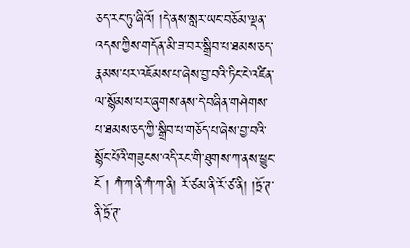ཅད་རང་ཏུ་ཞིའོ། །དེ་ནས་སླར་ཡང་བཅོམ་ལྡན་འདས་ཀྱིས་གདོན་མི་ཟ་བར་སྒྲིབ་པ་ཐམས་ཅད་རྣམས་པར་འཇོམས་པ་ཞེས་བྱ་བའི་ཏིང་ངེ་འཛིན་ལ་སྙོམས་པར་ཞུགས་ནས་དེ་བཞིན་གཤེགས་པ་ཐམས་ཅད་ཀྱི་སྒྲིབ་པ་གཅོད་པ་ཞེས་བྱ་བའི་སྙོང་པོའི་གཟུངས་འདི་རང་གི་ཐུགས་ཀ་ནས་ཕྱུང་ངོ ། ཀཾ་ཀ་ནི་ཀཾ་ཀ་ནི། རོ་ཙམ་ནི་རོ་ཙ་ནི། །ཏྲོ་ཊ་ནི་ཏྲོ་ཊ་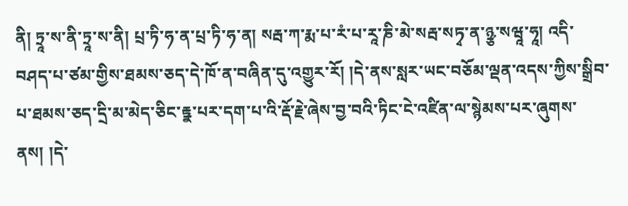ནི། ཏྲཱ་ས་ནི་ཏྲཱ་ས་ནི། པྲ་ཏི་ཧ་ན་པྲ་ཏི་ཧ་ན། སརྦ་ཀ་རྨ་པ་རཾ་པ་རཱ་ཎི་མེ་སརྦ་སཏྭ་ན་ཉྩ་སཝཱ་ཧཱ། འདི་བཤད་པ་ཙམ་གྱིས་ཐམས་ཅད་དེ་ཁོ་ན་བཞིན་དུ་འགྱུར་རོ། །དེ་ནས་སླར་ཡང་བཅོམ་ལྡན་འདས་ཀྱིས་སྒྲིབ་པ་ཐམས་ཅད་དྲི་མ་མེད་ཅིང་རྟྣ་པར་དག་པ་འི་རྡོ་རྗེ་ཞེས་བྱ་བའི་ཏིང་ངེ་འཛིན་ལ་སྙེམས་པར་ཞུགས་ནས། །དེ་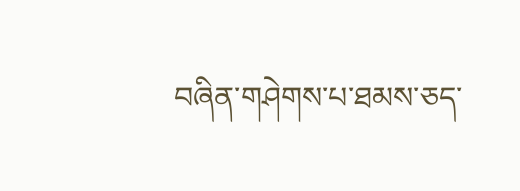བཞིན་གཤེགས་པ་ཐམས་ཅད་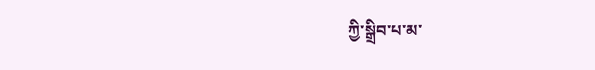ཀྱི་སྒྲིབ་པ་མ་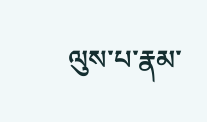ལུས་པ་རྣམ་